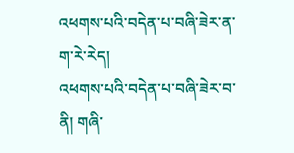འཕགས་པའི་བདེན་པ་བཞི་ཟེར་ན་ག་རེ་རེད།
འཕགས་པའི་བདེན་པ་བཞི་ཟེར་བ་ནི། གཞི་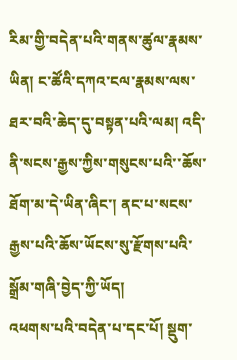རིམ་གྱི་བདེན་པའི་གནས་ཚུལ་རྣམས་ཡིན། ང་ཚོའི་དཀའ་ངལ་རྣམས་ལས་ཐར་བའི་ཆེད་དུ་བསྟན་པའི་ལམ། འདི་ནི་སངས་རྒྱས་ཀྱིས་གསུངས་པའི་་ཆོས་ཐོག་མ་དེ་ཡིན་ཞིང་། ནང་པ་སངས་རྒྱས་པའི་ཆོས་ཡོངས་སུ་རྫོགས་པའི་སྒྲོམ་གཞི་བྱེད་ཀྱི་ཡོད།
འཕགས་པའི་བདེན་པ་དང་པོ། སྡུག་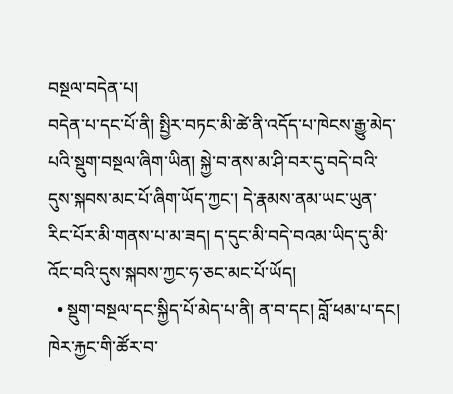བསྔལ་བདེན་པ།
བདེན་པ་དང་པོ་ནི། སྤྱིར་བཏང་མི་ཚེ་ནི་འདོད་པ་ཁེངས་རྒྱུ་མེད་པའི་སྡུག་བསྔལ་ཞིག་ཡིན། སྐྱེ་བ་ནས་མ་ཤི་བར་དུ་བདེ་བའི་དུས་སྐབས་མང་པོ་ཞིག་ཡོད་ཀྱང་། དེ་རྣམས་ནམ་ཡང་ཡུན་རིང་པོར་མི་གནས་པ་མ་ཟད། ད་དུང་མི་བདེ་བའམ་ཡིད་དུ་མི་འོང་བའི་དུས་སྐབས་ཀྱང་ཧ་ཅང་མང་པོ་ཡོད།
  • སྡུག་བསྔལ་དང་སྐྱིད་པོ་མེད་པ་ནི། ན་བ་དང། བློ་ཕམ་པ་དང། ཁེར་རྐྱང་གི་ཚོར་བ་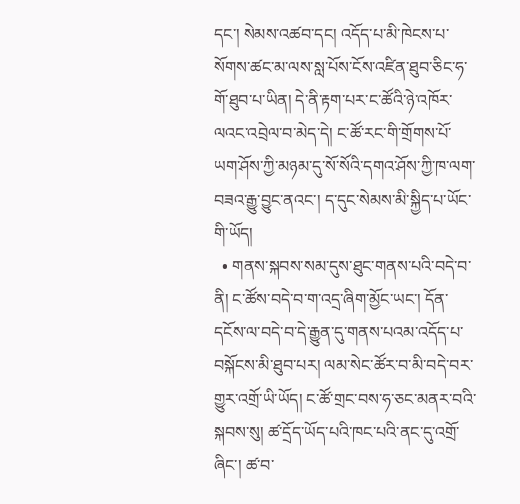དང་། སེམས་འཚབ་དང། འདོད་པ་མི་ཁེངས་པ་སོགས་ཚང་མ་ལས་སླ་པོས་ངོས་འཛིན་ཐུབ་ཅིང་ཧ་གོ་ཐུབ་པ་ཡིན། དེ་ནི་རྟག་པར་ང་ཚོའི་ཉེ་འཁོར་ལའང་འབྲེལ་བ་མེད་དེ། ང་ཚོ་རང་གི་གྲོགས་པོ་ཡག་ཤོས་ཀྱི་མཉམ་དུ་སོ་སོའི་དགའ་ཤོས་ཀྱི་ཁ་ལག་བཟའ་རྒྱུ་བྱུང་ནའང་། ད་དུང་སེམས་མི་སྐྱིད་པ་ཡོང་གི་ཡོད།
  • གནས་སྐབས་སམ་དུས་ཐུང་གནས་པའི་བདེ་བ་ནི། ང་ཚོས་བདེ་བ་ག་འདྲ་ཞིག་མྱོང་ཡང་། དོན་དངོས་ལ་བདེ་བ་དེ་རྒྱུན་དུ་གནས་པའམ་འདོད་པ་བསྐོངས་མི་ཐུབ་པར། ལམ་སེང་ཚོར་བ་མི་བདེ་བར་གྱུར་འགྲོ་ཡི་ཡོད། ང་ཚོ་གྲང་བས་ཧ་ཅང་མནར་བའི་སྐབས་སུ། ཚ་དྲོད་ཡོད་པའི་ཁང་པའི་ནང་དུ་འགྲོ་ཞིང་། ཚ་བ་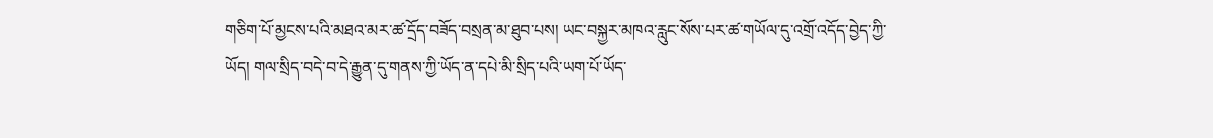གཅིག་པོ་མྱངས་པའི་མཐའ་མར་ཚ་དྲོད་བཟོད་བསྲན་མ་ཐུབ་པས། ཡང་བསྐྱར་མཁའ་རླུང་སོས་པར་ཚ་གཡོལ་དུ་འགྲོ་འདོད་བྱེད་ཀྱི་ཡོད། གལ་སྲིད་བདེ་བ་དེ་རྒྱུན་དུ་གནས་ཀྱི་ཡོད་ན་དཔེ་མི་སྲིད་པའི་ཡག་པོ་ཡོད་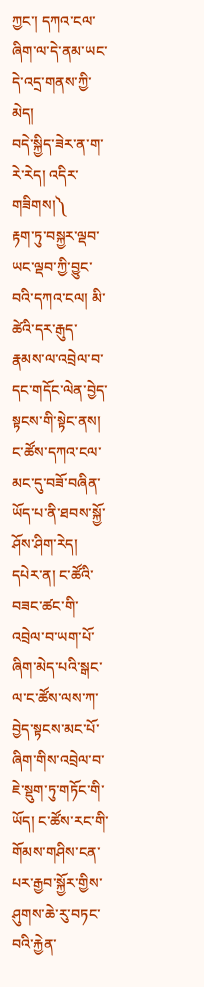ཀྱང་། དཀའ་ངལ་ཞིག་ལ་དེ་ནམ་ཡང་དེ་འདྲ་གནས་ཀྱི་མེད།
བདེ་སྐྱིད་ཟེར་ན་ག་རེ་རེད། འདིར་གཟིགས།༽
རྟག་ཏུ་བསྐྱར་ལྡབ་ཡང་ལྡབ་ཀྱི་བྱུང་བའི་དཀའ་ངལ། མི་ཚེའི་དར་རྒུད་རྣམས་ལ་འབྲེལ་བ་དང་གདོང་ལེན་བྱེད་སྟངས་གི་སྟེང་ནས། ང་ཚོས་དཀའ་ངལ་མང་དུ་བཟོ་བཞིན་ཡོད་པ་ནི་ཐབས་སྐྱོ་ཤོས་ཤིག་རེད། དཔེར་ན། ང་ཚོའི་བཟང་ཚང་གི་འབྲེལ་བ་ཡག་པོ་ཞིག་མེད་པའི་སྒང་ལ་ང་ཚོས་ལས་ཀ་བྱེད་སྟངས་མང་པོ་ཞིག་གིས་འབྲེལ་བ་ཇེ་སྡུག་ཏུ་གཏོང་གི་ཡོད། ང་ཚོས་རང་གི་གོམས་གཤིས་ངན་པར་རྒྱབ་སྐྱོར་གྱིས་ཤུགས་ཆེ་རུ་བཏང་བའི་རྐྱེན་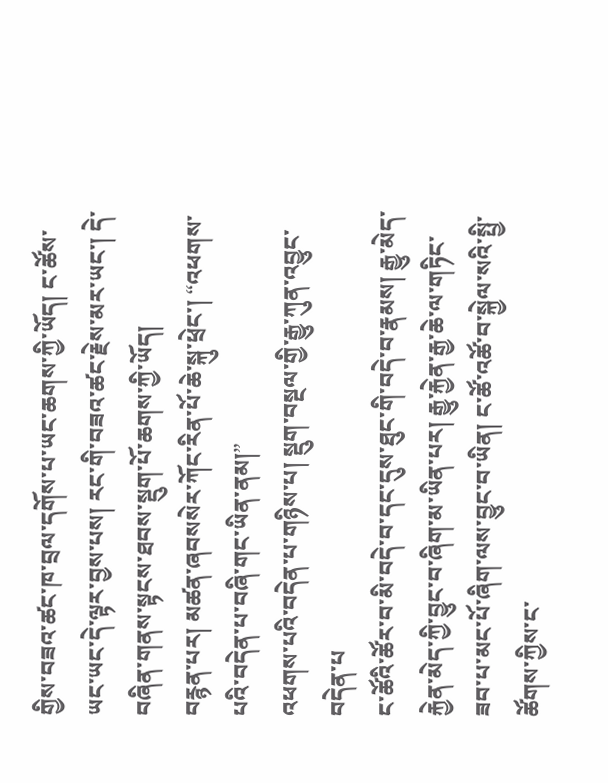གྱིས་བཟའ་ཚང་ཁ་བྲལ་དགོས་པ་ཡང་ཆགས་ཀྱི་ཡོད། ང་ཚོས་ཡང་ཡང་དེ་ལྟར་བྱས་པས། རང་གི་བཟའ་ཚང་རྗེས་མར་ཡང་། དེ་བཞིན་གནས་སྟངས་ཐབས་སྡུག་པོ་ཆགས་ཀྱི་ཡོད།
བརྙན་པར། མཚན་ཞབསསེར་ཀོང་རིན་པོ་ཆེ་སྐུ་ཕྲེང་། “འཕགས་པའི་བདེན་པ་བཞི་གང་ཡིན་ནམ།”
འཕགས་པའི་བདེན་པ་གཉིས་པ། སྡུག་བསྔལ་གྱི་རྒྱུ་ཀུན་འབྱུང་བདེན་པ
ང་ཚོའི་ཚོར་བ་མི་བདེ་བ་དང་དུས་ཐུང་གི་བདེ་བ་རྣམས། རྒྱུ་མེད་རྐྱེན་མེད་ཀྱི་བྱུང་བ་ཞིག་མ་ཡིན་པར། རྒྱུ་རྐྱེན་རྒྱ་ཆེ་ལ་གཏིང་ཟབ་པ་མང་པོ་ཞིག་ལས་བྱུང་བ་ཡིན། ང་ཚོ་འཚོ་བ་སྐྱེལ་སའི་སྤྱི་ཚོགས་ཀྱིས་ང་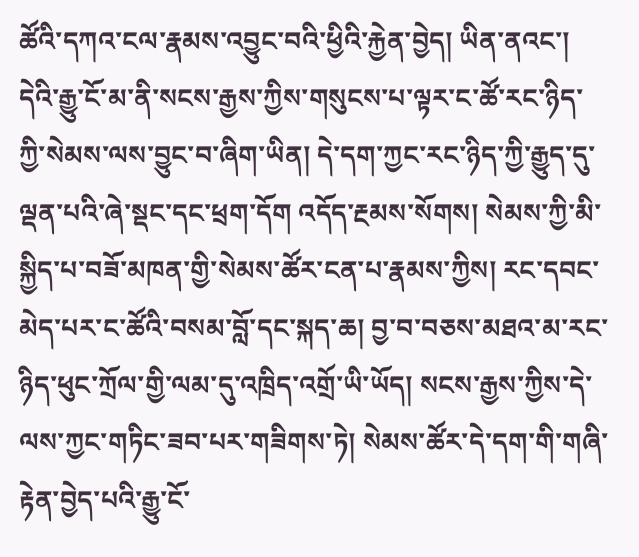ཚོའི་དཀའ་ངལ་རྣམས་འབྱུང་བའི་ཕྱིའི་རྐྱེན་བྱེད། ཡིན་ནའང་། དེའི་རྒྱུ་ངོ་མ་ནི་སངས་རྒྱས་ཀྱིས་གསུངས་པ་ལྟར་ང་ཚོ་རང་ཉིད་ཀྱི་སེམས་ལས་བྱུང་བ་ཞིག་ཡིན། དེ་དག་ཀྱང་རང་ཉིད་ཀྱི་རྒྱུད་དུ་ལྡན་པའི་ཞེ་སྡང་དང་ཕྲག་དོག འདོད་རྔམས་སོགས། སེམས་ཀྱི་མི་སྐྱིད་པ་བཟོ་མཁན་གྱི་སེམས་ཚོར་ངན་པ་རྣམས་ཀྱིས། རང་དབང་མེད་པར་ང་ཚོའི་བསམ་བློ་དང་སྐད་ཆ། བྱ་བ་བཅས་མཐའ་མ་རང་ཉིད་ཕུང་ཀྲོལ་གྱི་ལམ་དུ་འཁྲིད་འགྲོ་ཡི་ཡོད། སངས་རྒྱས་ཀྱིས་དེ་ལས་ཀྱང་གཏིང་ཟབ་པར་གཟིགས་ཏེ། སེམས་ཚོར་དེ་དག་གི་གཞི་རྟེན་བྱེད་པའི་རྒྱུ་ངོ་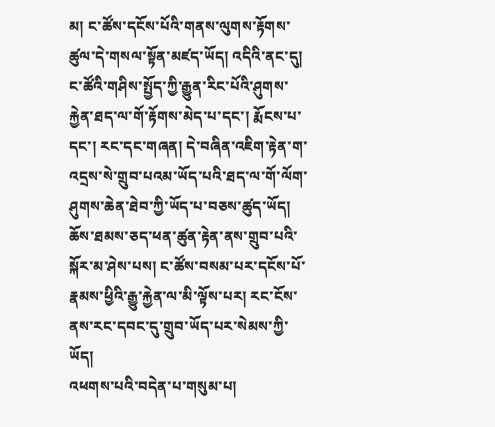མ། ང་ཚོས་དངོས་པོའི་གནས་ལུགས་རྟོགས་ཚུལ་དེ་གསལ་སྟོན་མཛད་ཡོད། འདིའི་ནང་དུ། ང་ཚོའི་གཤིས་སྤྱོད་ཀྱི་རྒྱུན་རིང་པོའི་ཤུགས་རྐྱེན་ཐད་ལ་གོ་རྟོགས་མེད་པ་དང་། རྨོངས་པ་དང་། རང་དང་གཞན། དེ་བཞིན་འཇིག་རྟེན་ག་འདྲས་སེ་གྲུབ་པའམ་ཡོད་པའི་ཐད་ལ་གོ་ལོག་ཤུགས་ཆེན་ཐེབ་ཀྱི་ཡོད་པ་བཅས་ཚུད་ཡོད། ཆོས་ཐམས་ཅད་ཕན་ཚུན་རྟེན་ནས་གྲུབ་པའི་སྐོར་མ་ཤེས་པས། ང་ཚོས་བསམ་པར་དངོས་པོ་རྣམས་ཕྱིའི་རྒྱུ་རྐྱེན་ལ་མི་ལྟོས་པར། རང་ངོས་ནས་རང་དབང་དུ་གྲུབ་ཡོད་པར་སེམས་ཀྱི་ཡོད།
འཕགས་པའི་བདེན་པ་གསུམ་པ།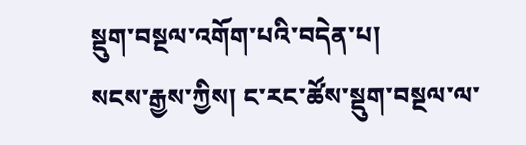སྡུག་བསྔལ་འགོག་པའི་བདེན་པ།
སངས་རྒྱས་ཀྱིས། ང་རང་ཚོས་སྡུག་བསྔལ་ལ་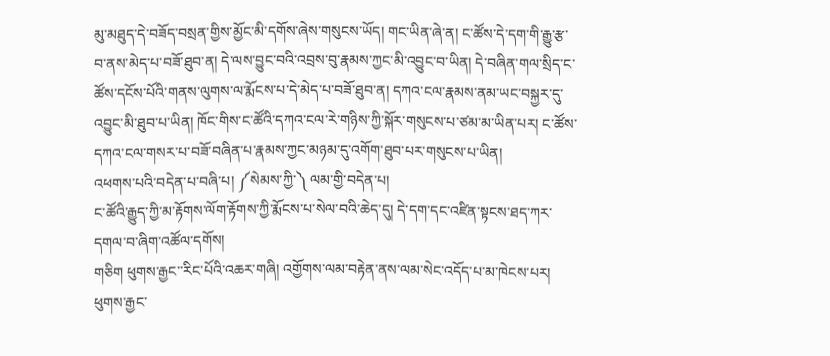མུ་མཐུད་དེ་བཟོད་བསྲན་གྱིས་མྱོང་མི་དགོས་ཞེས་གསུངས་ཡོད། གང་ཡིན་ཞེ་ན། ང་ཚོས་དེ་དག་གི་རྒྱུ་རྩ་བ་ནས་མེད་པ་བཟོ་ཐུབ་ན། དེ་ལས་བྱུང་བའི་འབྲས་བུ་རྣམས་ཀྱང་མི་འབྱུང་བ་ཡིན། དེ་བཞིན་གལ་སྲིད་ང་ཚོས་དངོས་པོའི་གནས་ལུགས་ལ་རྨོངས་པ་དེ་མེད་པ་བཟོ་ཐུབ་ན། དཀའ་ངལ་རྣམས་ནམ་ཡང་བསྐྱར་དུ་འབྱུང་མི་ཐུབ་པ་ཡིན། ཁོང་གིས་ང་ཚོའི་དཀའ་ངལ་རེ་གཉིས་ཀྱི་སྐོར་གསུངས་པ་ཙམ་མ་ཡིན་པར། ང་ཚོས་དཀའ་ངལ་གསར་པ་བཟོ་བཞིན་པ་རྣམས་ཀྱང་མཉམ་དུ་འགོག་ཐུབ་པར་གསུངས་པ་ཡིན།
འཕགས་པའི་བདེན་པ་བཞི་པ། ༼སེམས་ཀྱི་༽ ལམ་གྱི་བདེན་པ།
ང་ཚོའི་རྒྱུད་ཀྱི་མ་རྟོགས་ལོག་རྟོགས་ཀྱི་རྨོངས་པ་སེལ་བའི་ཆེད་དུ། དེ་དག་དང་འཛིན་སྟངས་ཐད་ཀར་དགལ་བ་ཞིག་འཚོལ་དགོས།
གཅིག ཕུགས་རྒྱང་་རིང་པོའི་འཆར་གཞི། འགྱོགས་ལམ་བརྟེན་ནས་ལམ་སེང་འདོད་པ་མ་ཁེངས་པར། ཕུགས་རྒྱང་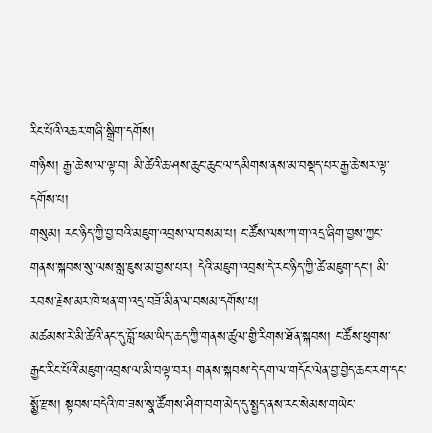རིང་པོའི་འཆར་གཞི་སྒྲིག་དགོས།
གཉིས། རྒྱ་ཆེ་ས་ལ་ལྟ་བ། མི་ཚེའི་ཆ་ཤས་ཆུང་ཆུང་ལ་དམིགས་ནས་མ་བསྡད་པར་རྒྱ་ཆེ་སར་ལྟ་དགོས་པ།
གསུམ། རང་ཉིད་ཀྱི་བྱ་བའི་མཇུག་འབྲས་ལ་བསམ་པ། ང་ཚོས་ལས་ཀ་ག་འདྲ་ཞིག་བྱས་ཀྱང་གནས་སྐབས་སུ་ལས་སླ་ཇུས་མ་བྱས་པར། དེའི་མཇུག་འབྲས་དེ་རང་ཉིད་ཀྱི་ཚེ་མཇུག་དང་། མི་རབས་རྗེས་མར་ཁེ་ཕན་ག་འདྲ་བཟོ་མིན་ལ་བསམ་དགོས་པ།
མཚམས་རེ་མི་ཚེའི་ནང་དུ་བློ་ཕམ་ཡིད་ཆད་ཀྱི་གནས་ཚུལ་གྱི་རིགས་ཐོན་སྐབས། ང་ཚོས་ཕུགས་རྒྱང་རིང་པོའི་མཇུག་འབྲས་ལ་མི་བལྟ་བར། གནས་སྐབས་དེ་དག་ལ་གདོང་ལེན་བྱ་བྱེད་ཆང་རག་དང་སྨྱོ་རྫས། སྟབས་བདེའི་ཁ་ཟས་སྣ་ཚོགས་ཤིག་བག་མེད་དུ་སྤྱད་ནས་རང་སེམས་གཡེང་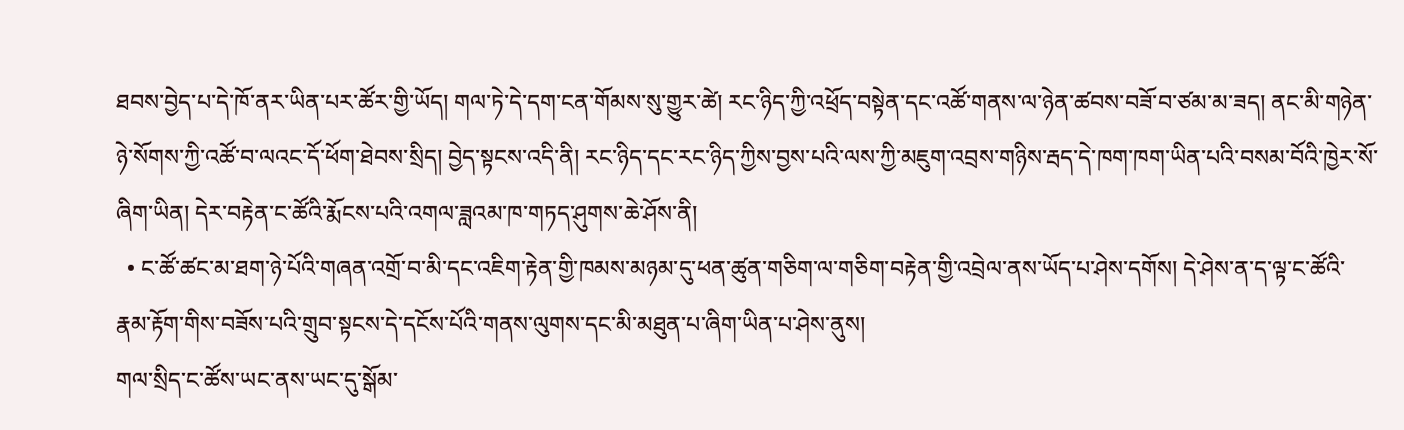ཐབས་བྱེད་པ་དེ་ཁོ་ནར་ཡིན་པར་ཚོར་གྱི་ཡོད། གལ་ཏེ་དེ་དག་ངན་གོམས་སུ་གྱུར་ཚེ། རང་ཉིད་ཀྱི་འཕྲོད་བསྟེན་དང་འཚོ་གནས་ལ་ཉེན་ཚབས་བཟོ་བ་ཙམ་མ་ཟད། ནང་མི་གཉེན་ཉེ་སོགས་ཀྱི་འཚོ་བ་ལའང་དོ་ཕོག་ཐེབས་སྲིད། བྱེད་སྟངས་འདི་ནི། རང་ཉིད་དང་རང་ཉིད་ཀྱིས་བྱས་པའི་ལས་ཀྱི་མཇུག་འབྲས་གཉིས་རྦད་དེ་ཁག་ཁག་ཡིན་པའི་བསམ་བོའི་ཁྱེར་སོ་ཞིག་ཡིན། དེར་བརྟེན་ང་ཚོའི་རྨོངས་པའི་འགལ་ཟླའམ་ཁ་གཏད་ཤུགས་ཆེ་ཤོས་ནི།
  • ང་ཚོ་ཚང་མ་ཐག་ཉེ་པོའི་གཞན་འགྲོ་བ་མི་དང་འཇིག་རྟེན་གྱི་ཁམས་མཉམ་དུ་ཕན་ཚུན་གཅིག་ལ་གཅིག་བརྟེན་གྱི་འབྲེལ་ནས་ཡོད་པ་ཤེས་དགོས། དེ་ཤེས་ན་ད་ལྟ་ང་ཚོའི་རྣམ་རྟོག་གིས་བཟོས་པའི་གྲུབ་སྟངས་དེ་དངོས་པོའི་གནས་ལུགས་དང་མི་མཐུན་པ་ཞིག་ཡིན་པ་ཤེས་ནུས།
གལ་སྲིད་ང་ཚོས་ཡང་ནས་ཡང་དུ་སྒོམ་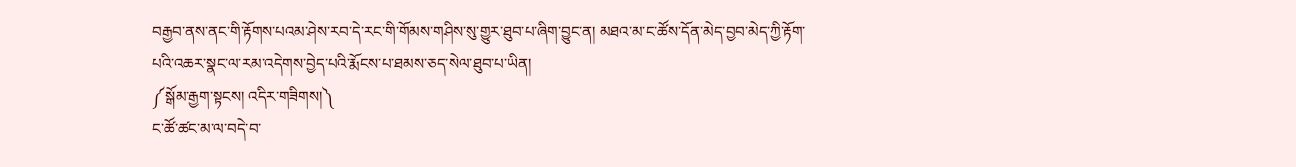བརྒྱབ་ནས་ནང་གི་རྟོགས་པའམ་ཤེས་རབ་དེ་རང་གི་གོམས་གཤིས་སུ་གྱུར་ཐུབ་པ་ཞིག་བྱུང་ན། མཐའ་མ་ང་ཚོས་དོན་མེད་བྱབ་མེད་ཀྱི་རྟོག་པའི་འཆར་སྣང་ལ་རམ་འདེགས་བྱེད་པའི་རྨོངས་པ་ཐམས་ཅད་སེལ་ཐུབ་པ་ཡིན།
༼སྒོམ་རྒྱག་སྟངས། འདིར་གཟིགས།༽
ང་ཚོ་ཚང་མ་ལ་བདེ་བ་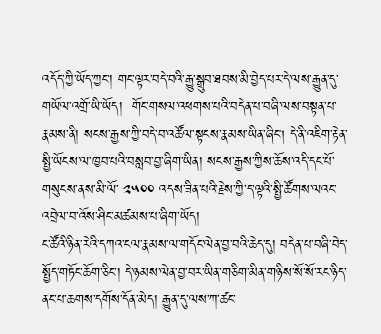འདོད་ཀྱི་ཡོད་ཀྱང་། གང་ལྟར་བདེ་བའི་རྒྱུ་སྒྲུབ་ཐབས་མི་བྱེད་པར་དེ་ལས་རྒྱུན་དུ་གཡོལ་འགྲོ་ཡི་ཡོད།  གོང་གསལ་འཕགས་པའི་བདེན་པ་བཞི་ལས་བསྟན་པ་རྣམས་ནི། སངས་རྒྱས་ཀྱི་བདེ་བ་འཚོལ་སྟངས་རྣམས་ཡིན་ཞིང། དེ་ནི་འཇིག་རྟེན་སྤྱི་ཡོངས་ལ་ཁྱབ་པའི་བསླབ་བྱ་ཞིག་ཡིན། སངས་རྒྱས་ཀྱིས་ཆོས་འདི་དང་པོ་གསུངས་ནས་མི་ལོ་ ༢༥༠༠ འདས་ཟིན་པའི་རྗེས་ཀྱི་ད་ལྟའི་སྤྱི་ཚོགས་ལའང་འབྲེལ་བ་འོས་ཤིང་མཚམས་པ་ཞིག་ཡོད།
ང་ཚོའི་ཉིན་རེའི་དཀའ་ངལ་རྣམས་ལ་གདོང་ལེན་བྱ་བའི་ཆེད་དུ། བདེན་པ་བཞི་བེད་སྤྱོད་གཏོང་ཆོག་ཅིང་། དེ་ཉམས་ལེན་བྱ་བར་ཡིན་གཅིག་མིན་གཉིས་སོ་སོ་རང་ཉིད་ནང་པ་ཆགས་དགོས་དོན་མེད། རྒྱུན་དུ་ལས་ཀ་ཚང་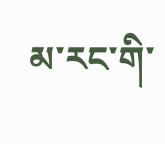མ་རང་གི་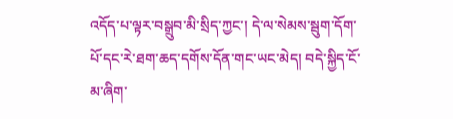འདོད་པ་ལྟར་བསྒྲུབ་མི་སྲིད་ཀྱང་། དེ་ལ་སེམས་སྦུག་དོག་པོ་དང་རེ་ཐག་ཆད་དགོས་དོན་གང་ཡང་མེད། བདེ་སྐྱིད་ངོ་མ་ཞིག་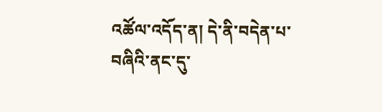འཚོལ་འདོད་ན། དེ་ནི་བདེན་པ་བཞིའི་ནང་དུ་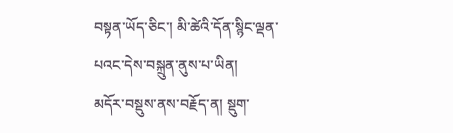བསྟན་ཡོད་ཅིང་། མི་ཚེའི་དོན་སྙིང་ལྡན་པའང་དེས་བསྐྲུན་ནུས་པ་ཡིན།
མདོར་བསྡུས་ནས་བརྗོད་ན། སྡུག་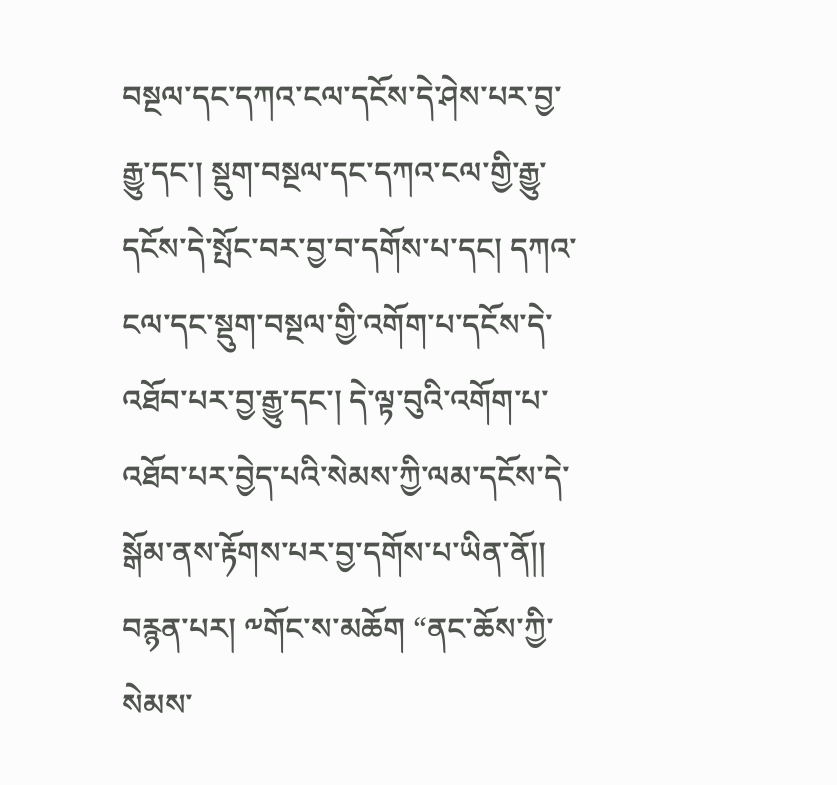བསྔལ་དང་དཀའ་ངལ་དངོས་དེ་ཤེས་པར་བྱ་རྒྱུ་དང་། སྡུག་བསྔལ་དང་དཀའ་ངལ་གྱི་རྒྱུ་དངོས་དེ་སྤོང་བར་བྱ་བ་དགོས་པ་དང། དཀའ་ངལ་དང་སྡུག་བསྔལ་གྱི་འགོག་པ་དངོས་དེ་འཐོབ་པར་བྱ་རྒྱུ་དང་། དེ་ལྟ་བུའི་འགོག་པ་འཐོབ་པར་བྱེད་པའི་སེམས་ཀྱི་ལམ་དངོས་དེ་སྒོམ་ནས་རྟོགས་པར་བྱ་དགོས་པ་ཡིན་ནོ།།
བརྙན་པར། ༸གོང་ས་མཆོག “ནང་ཆོས་ཀྱི་སེམས་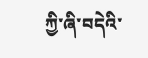ཀྱི་ཞི་བདེའི་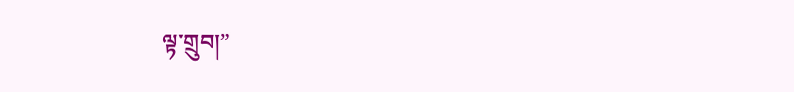ལྟ་གྲུབ།”